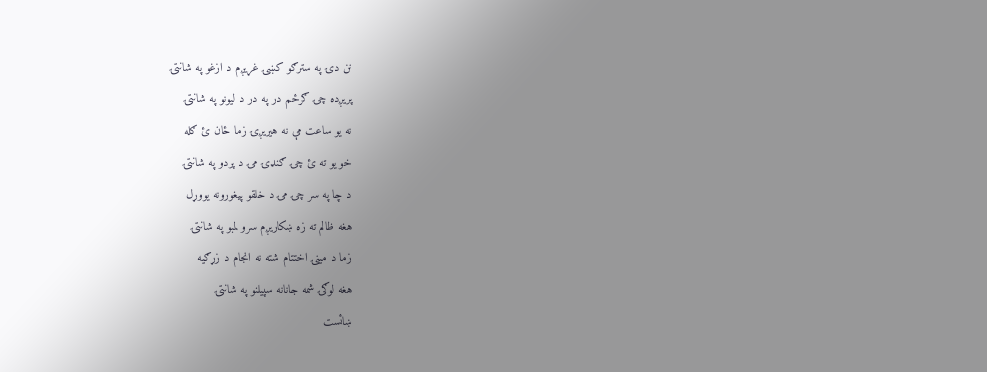نن دۍ په سترګو کښۍ غړيږم د ازغو په شانتۍ
پريږده چۍ ګرځم در په در د ليونو په شانتۍ
نه يو ساعت مې نه هيريږۍ زما ځان ئ ګله
خو يو ته ئ چۍ ګنډۍ مۍ د پردو په شانتۍ
د چا په سر چۍ مۍ د خلقو پيغورونه يووړل
هغه ظالم ته زه ښکاريږم سرو لمبو په شانتۍ
زما د مينۍ اختتام شته نه انجام د زړګيه
هغه لوګۍ شمه جانانه سپيلنو په شانتۍ
ښائست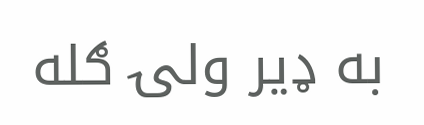به ډير ولۍ ګله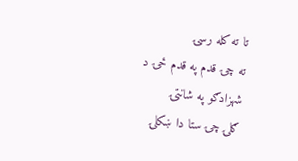تا ته کله رسۍ
ته چۍ قدم په قدم ځۍ د شهزادګو په شانتۍ
ګلۍ چۍ ستا دا ښکلۍ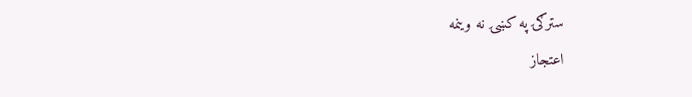سترګۍ په کښۍ نه وينمه
اعتجاز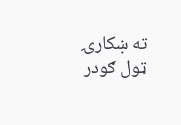ته ښکارۍ ټول ګودر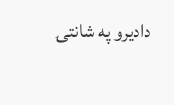داديرو په شانتۍ